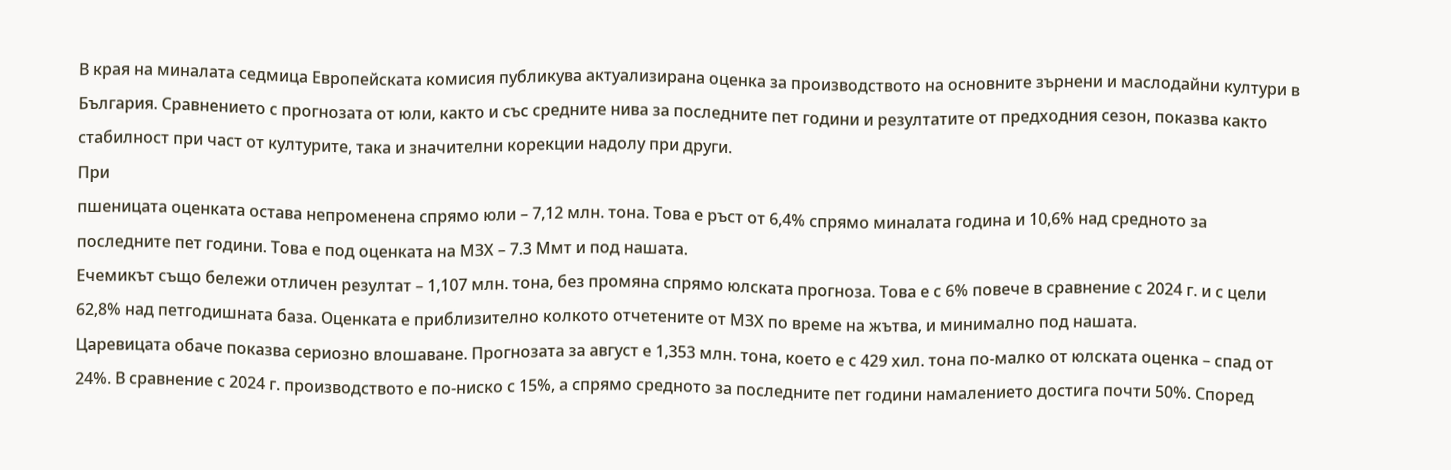В края на миналата седмица Европейската комисия публикува актуализирана оценка за производството на основните зърнени и маслодайни култури в България. Сравнението с прогнозата от юли, както и със средните нива за последните пет години и резултатите от предходния сезон, показва както стабилност при част от културите, така и значителни корекции надолу при други.
При
пшеницата оценката остава непроменена спрямо юли – 7,12 млн. тона. Това е ръст от 6,4% спрямо миналата година и 10,6% над средното за последните пет години. Това е под оценката на МЗХ – 7.3 Ммт и под нашата.
Ечемикът също бележи отличен резултат – 1,107 млн. тона, без промяна спрямо юлската прогноза. Това е с 6% повече в сравнение с 2024 г. и с цели 62,8% над петгодишната база. Оценката е приблизително колкото отчетените от МЗХ по време на жътва, и минимално под нашата.
Царевицата обаче показва сериозно влошаване. Прогнозата за август е 1,353 млн. тона, което е с 429 хил. тона по-малко от юлската оценка – спад от 24%. В сравнение с 2024 г. производството е по-ниско с 15%, а спрямо средното за последните пет години намалението достига почти 50%. Според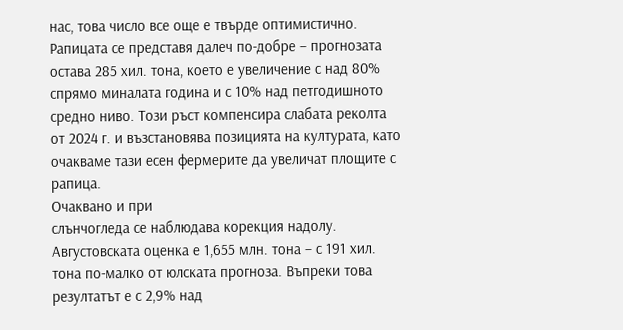нас, това число все още е твърде оптимистично.
Рапицата се представя далеч по-добре – прогнозата остава 285 хил. тона, което е увеличение с над 80% спрямо миналата година и с 10% над петгодишното средно ниво. Този ръст компенсира слабата реколта от 2024 г. и възстановява позицията на културата, като очакваме тази есен фермерите да увеличат площите с рапица.
Очаквано и при
слънчогледа се наблюдава корекция надолу. Августовската оценка е 1,655 млн. тона – с 191 хил. тона по-малко от юлската прогноза. Въпреки това резултатът е с 2,9% над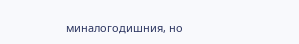миналогодишния, но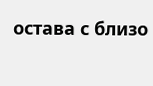остава с близо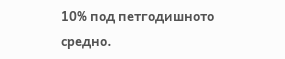10% под петгодишното средно.